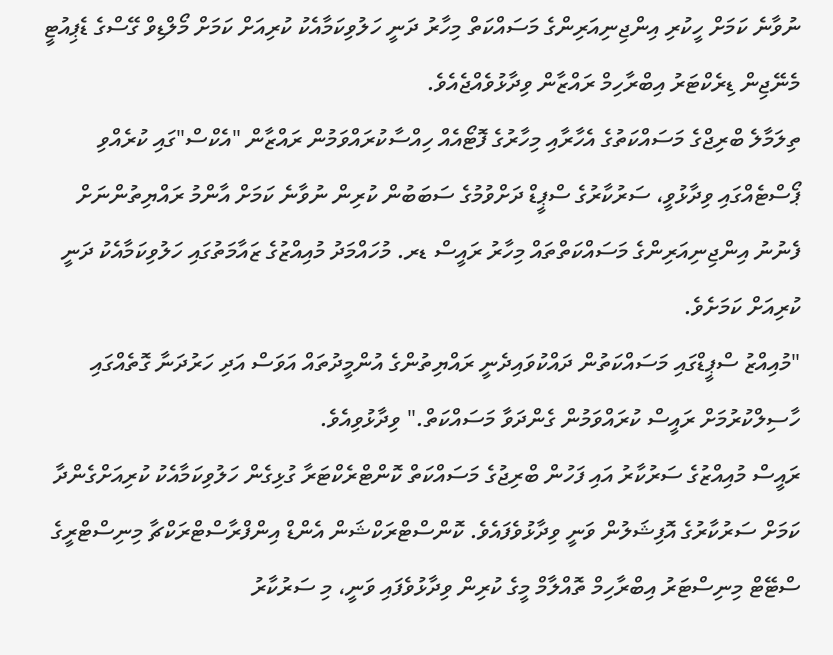ނުވާނެ ކަމަށް ހީކުރި އިންޖިނިއަރިންގެ މަސައްކަތް މިހާރު ދަނީ ހަލުވިކަމާއެކު ކުރިއަށް ކަމަށް މޯލްޑިވް ގޭސްގެ ޑެޕިއުޓީ މެނޭޖިން ޑިރެކްޓަރު އިބްރާހިމް ރައްޒާން ވިދާޅުވެއްޖެއެވެ.
ތިލަމާލެ ބްރިޖްގެ މަސައްކަތުގެ އެހާރާއި މިހާރުގެ ފޮޓޯއެއް ހިއްސާކުރައްވަމުން ރައްޒާން "އެކްސް"ގައި ކުރެއްވި ޕޯސްޓެއްގައި ވިދާޅުވީ، ސަރުކާރުގެ ސްޕީޑް ދަށްވުމުގެ ސަބަބުން ކުރިން ނުވާނެ ކަމަށް އާންމު ރައްޔިތުންނަށް ފެނުނު އިންޖިނިއަރިންގެ މަސައްކަތްތައް މިހާރު ރައީސް ޑރ. މުހައްމަދު މުއިއްޒުގެ ޒައާމަތުގައި ހަލުވިކަމާއެކު ދަނީ ކުރިއަށް ކަމަށެވެ.
"މުއިއްޒު ސްޕީޑްގައި މަސައްކަތުން ދައްކުވައިދެނީ ރައްޔިތުންގެ އުންމީދުތައް އަވަސް އަދި ހަރުދަނާ ގޮތެއްގައި ހާސިލްކުރުމަށް ރައީސް ކުރައްވަމުން ގެންދަވާ މަސައްކަތް." ވިދާޅުވިއެވެ.
ރައީސް މުއިއްޒުގެ ސަރުކާރު އައި ފަހުން ބްރިޖުގެ މަސައްކަތް ކޮންޓްރެކްޓަރާ ގުޅިގެން ހަލުވިކަމާއެކު ކުރިއަށްގެންދާ ކަމަށް ސަރުކާރުގެ އޮފިޝަލުން ވަނީ ވިދާޅުވެފައެވެ. ކޮންސްޓްރަކްޝަން އެންޑް އިންފްރާސްޓްރަކްޗާ މިނިސްޓްރީގެ ސްޓޭޓް މިނިސްޓަރު އިބްރާހިމް ތޮއްލާމް މީގެ ކުރިން ވިދާޅުވެފައި ވަނީ، މި ސަރުކާރު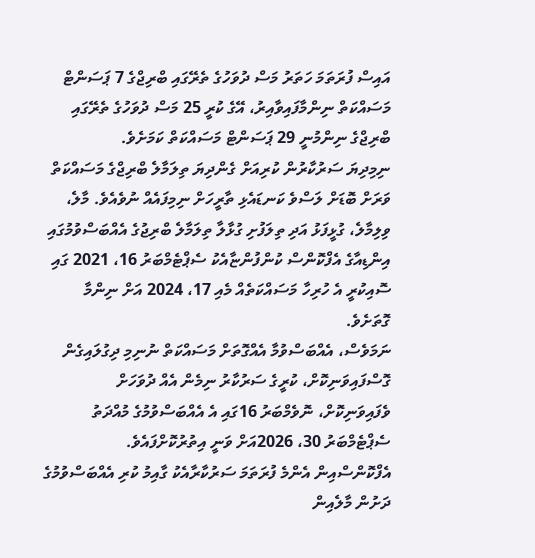އައިސް ފުރަތަމަ ހަތަރު މަސް ދުވަހުގެ ތެރޭގައި ބްރިޖްގެ 7 ޕަސަންޓް މަސައްކަތް ނިންމާފައިވާއިރު، އޭގެ ކުރީ 25 މަސް ދުވަހުގެ ތެރޭގައި ބްރިޖްގެ ނިންމުނީ 29 ޕަސަންޓް މަސައްކަތް ކަމަށެވެ.
ނިމިދިޔަ ސަރުކާރުން ކުރިއަށް ގެންދިޔަ ތިލަމާލެ ބްރިޖްގެ މަސައްކަތް ވަރަށް ބޮޑަށް ލަސްވެ ކަނޑައެޅި ތާރީހަށް ނިމިފައެއް ނުވެއެވެ. މާލެ، ވިލިމާލެ، ގުޅީފަޅު އަދި ތިލަފުށި ގުޅާލާ ތިލަމާލެ ބްރިޖުގެ އެއްބަސްވުމުގައި އިންޑިއާގެ އެފްކޮންސް ކުންފުންޏާއެކު ސެޕްޓެމްބަރު 16، 2021 ގައި ސޮއިކުރީ އެ ހުރިހާ މަސައްކަތެއް މެއި 17، 2024 އަށް ނިންމާ ގޮތަށެވެ.
ނަމަވެސް، އެއްބަސްވުމާ އެއްގޮތަށް މަސައްކަތް ނުނިމި ދިގުލައިގެން ގޮސްފައިވަނިކޮށް، ކުރީގެ ސަރުކާރު ނިމެން އެއް ދުވަހަށް ވެފައިވަނިކޮށް، ނޮވެމްބަރު 16ގައި އެ އެއްބަސްވުމުގެ މުއްދަތު ސެޕްޓެމްބަރު 30، 2026އަށް ވަނީ އިތުރުކޮށްފައެވެ.
އެފްކޮންސްއިން އެންމެ ފުރަތަމަ ސަރުކާރާއެކު ގާއިމު ކުރި އެއްބަސްވުމުގެ ދަށުން މާލެއިން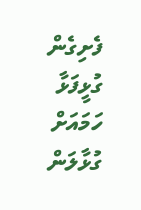ފެށިގެން ގުޅީފަޅާ ހަމައަށް ގުޅާލަން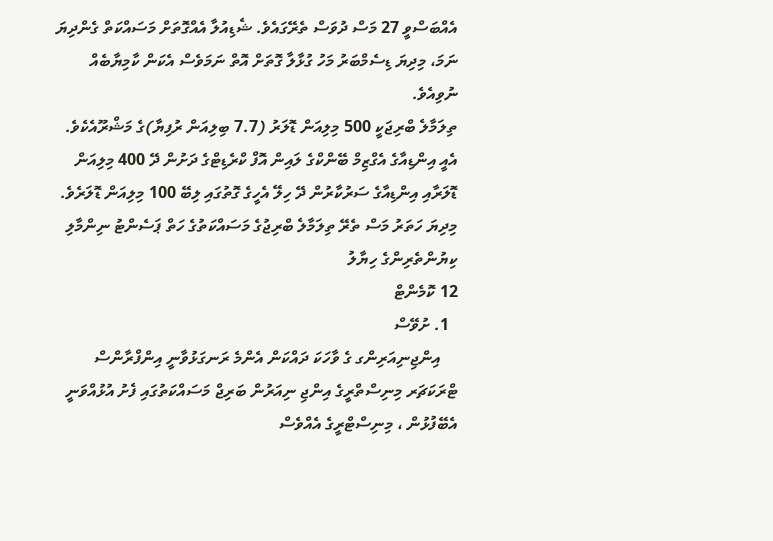އެއްބަސްވީ 27 މަސް ދުވަސް ތެރޭގައެވެ. ޝެޑިއުލާ އެއްގޮތަށް މަސައްކަތް ގެންދިޔަ ނަމަ، މިދިޔަ ޑިސެމްބަރު މަހު ގުޅާލާ ގޮތަށް އޮތް ނަމަވެސް އެކަން ކާމިޔާބެއް ނުވިއެވެ.
ތިލަމާލެ ބްރިޖަކީ 500 މިލިއަން ޑޮލަރު (7.7 ބިލިއަން ރުފިޔާ)ގެ މަޝްރޫއެކެވެ. އެއީ އިންޑިއާގެ އެގްޒިމް ބޭންކްގެ ލައިން އޮފް ކްރެޑިޓްގެ ދަށުން ދޭ 400 މިލިއަން ޑޮލަރާއި އިންޑިއާގެ ސަރުކާރުން ދޭ ހިލޭ އެހީގެ ގޮތުގައި ލިބޭ 100 މިލިއަން ޑޮލަރެވެ.
މިދިޔަ ހަތަރު މަސް ތެރޭ ތިލަމާލެ ބްރިޖުގެ މަސައްކަތުގެ ހަތް ޕަސެންޓު ނިންމާލި
ކިޔުންތެރިންގެ ހިޔާލު
12 ކޮމެންޓް
  1. ށުވޭސް
    އިންޖިނިއަރިންގ ގެ ވާހަކަ ދައްކަން އެންމެ ރަނގަޅުވާނީ އިންފްރާންސް ޓްރަކަޗަރ މިނިސްތްރީގެ އިންޖި ނިއަރުން ބަރިޖް މަސައްކަތުގައި ފެށު އުޅުއްވަނީ އެބޭފުޅުން ، މިނިސްޓްރީގެ އެއްވެސް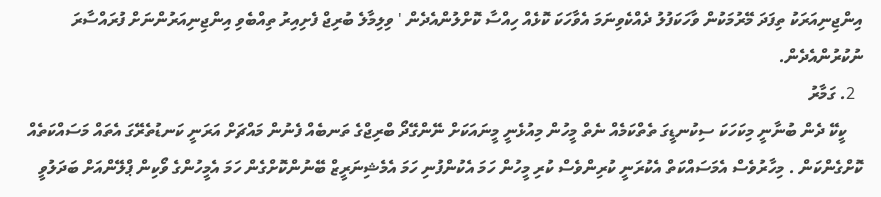އިންޖިނިއަރަކު ތިފަދަ މޭރުމަކުން ވާހަކަފުލު ދެއްކެވިނަމަ އެވާހަކަ ކޮޅެއް ހިއްސާ ކޮށްލުންއެދެން ' ވިލިމާލެ ބުރިޖް ފެށިއިރު ތިއްބެވި އިންޖިނިއަރުންނަށް ފުރައްސާރަ ނުކުރުންއެދެން.
  2. ގަމާރު
    ކީކޭ ދެން ބުނާނީ މިކަހަކަ ސިކުނޑީގަ ތެތްކަމެއް ނެތް މީހުން މިއުޅެނީ މީނައަކަށް ނޭންގޭދޯ ބްރިޖްގެ ތަނބެއް ފެނުން މައްޗަށް އަރަނީ ކަނޑުތެރޭގަ އެތައް މަސައްކަތެއް ކޮށްގެންކަން . މިހާރުވެސް އެމަސައްކަތް އެކުރަނީ ކުރިންވެސް ކުރި މީހުން ހަމަ އެކުންފުނި ހަމަ އެމެޝިނަރީޒް ބޭނުންކޮށްގެން ހަމަ އެމީހުންގެ ވޯކިން ޕްލޭންއަށް ބަދަލުވީ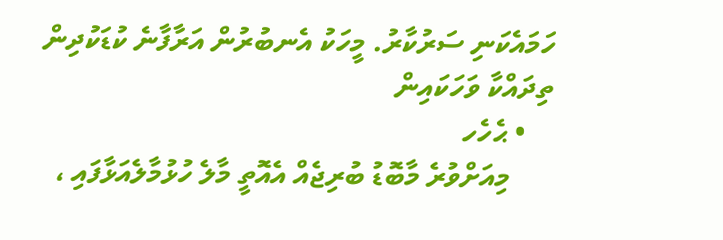ހަމައެކަނި ސަރުކާރު. މީހަކު އެނބުރުން އަރާފާނެ ކުޑަކުދިން ތިދައްކާ ވަހަކައިން
    • ޙެހެހ
      މިއަށްވުރެ މާބޮޑު ބުރިޖެއް އެއޮތީ މާލެ ހުޅުމާލެއަޅާފައި ،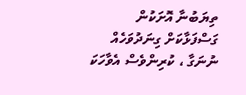ތިޔަބުނާ އޮށަކުން ގަސްފަޅާކަށް ގިނަދުވަހެއް ނުނަގާ ، ކުރިންވެސް އެވާހަކަ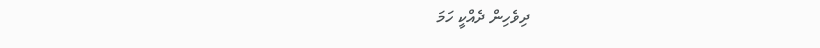ދިވެހިން ދެއްކީ ހަމަ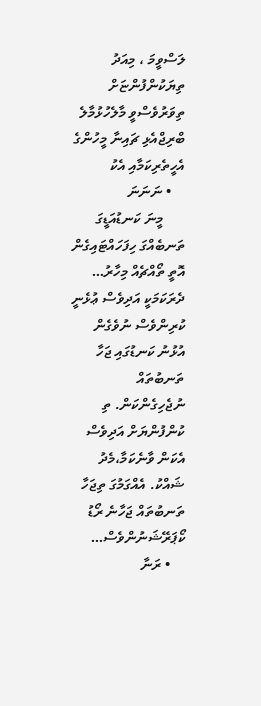ލަސްވީމަ ، މިއަދު ތިޔަކުންފުންޏަށް ތިވަރުވެސްވީ މާލެހުޅުމާލެ ބްރިޖްއެޅި ޗައިނާ މީހުންގެ އެހީތެރިކަމާއި އެކު
    • ނަނަނަ
      މީނަ ކަނޑުއަޑީގަ ތަނބެއްގަ ހިފަހައްޓައިގެން އޮތީ ތޯއްޗެއް މިހާރު… ދެރަކަމަކީ އަދިވެސް ޢުޅެނީ ކުރިންވެސް ނުވެގެން އުޅުނު ކަނޑުގައި ޖަހާ ތަނބުތައް ނުޖެހިގެންކަން. ތި ކުންފުންޔަށް އަދިވެސް އެކަން ވާނެކަމާ،މެދު ޝައްކު. އެއްގަމުގަ ތިޖަހާ ތަނބުތައް ޖަހާނެ ރޯޑު ކޯޕަރޭޝަނުންވެސް…
    • ރަނާ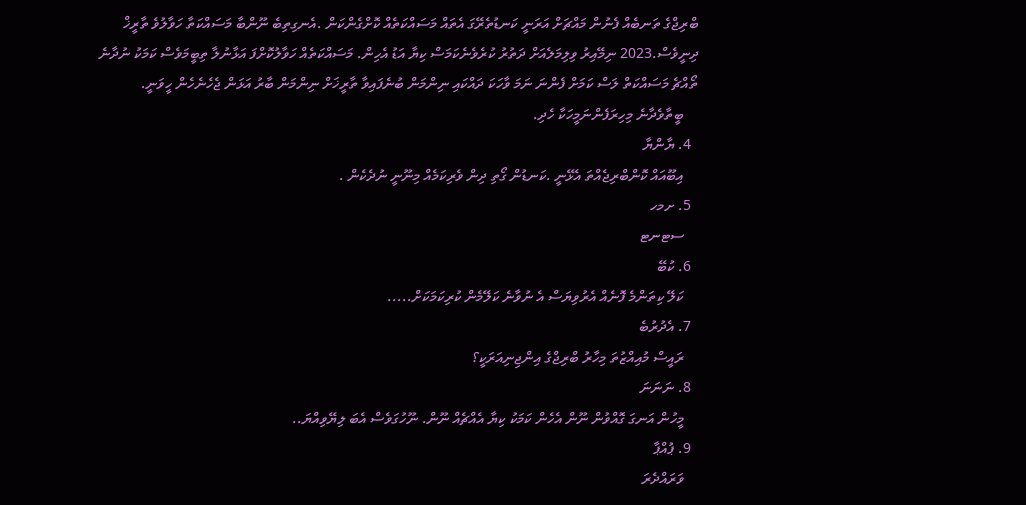ބްރިޖްގެ ތަނބެއް ފެނުން މައްޗަށް އަރަނީ ކަނޑުތެރޭގަ އެތައް މަސައްކަތެއް ކޮށްގެންކަން .އެނގިތިބެ ނޫންބާ މަސައްކަތާ ހަވާލުވެ ތާރީޚް ދިނީވެސް.2023 ނިމޭއިރު ވިލިމަލެއަށް ދަތުރު ކުރެވެނެކަމަސް ކިޔާ އަޑު އެހިން. މަސައްކަތެއް ހަވާލުކޮށްފަ އަޅާނުލާ ތިބީމަވެސް ކަމަކު ނުދާނެ ތޯއްޗެ މަސައްކަތް ލަސް ކަމަށް ފެންނަ ނަމަ ވާހަކަ ދައްކައި ނިންމަން ބުނެފައިވާ ތާރީޚަށް ނިންމަން ބާރު އަޅަން ޖެހެނެހެން ހީވަނީ.
    ބީތާވެދާނެ މިހިރަފެންނަމީހަކާ ހެދި.
  4. ޔާންޔާ
    އިބޫއައް ކޮންބްރިޖެއްތަ އެޅޭނީ .ކަނޑުން ގޯތި ދިން ވެރިކަމެއް މިނޫނީ ނުދެކެން .
  5. ށމހ
    ސޓނޓ
  6. ކުބޭ
    ކަލޭ ކިތަންމެ ފޮނެއް އެރުވިޔަސް އެ ނުވާނެ ކަލޭމެން ކުރިކަމަކަށް.....
  7. އެދުރުބެ
    ރައީސް މުއިއްޒުތަ މިހާރު ބްރިޖްގެ އިންޖިނިއަރަކީ؟
  8. ނަނަނަ
    މީހުން އަނގަ ގޮއްވުން ނޫން އެހެން ކަމަކު ކިޔާ އެއްޗެއް ނޫން. ނޫހުގަވެސް އެބަ ލިޔޭވިއްޔަ..
  9. ޕުއްޕާ
    ވަރައްދެރަ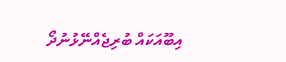އިބޫއަކައް ބުރިޖެއްނޭޅުނުދޯ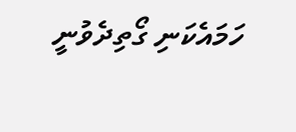ހަމައެކަނި ގޯތިދެވުނީ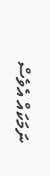ނަމަކައް އެވެސް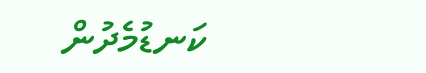ކަނޑުމެދުން